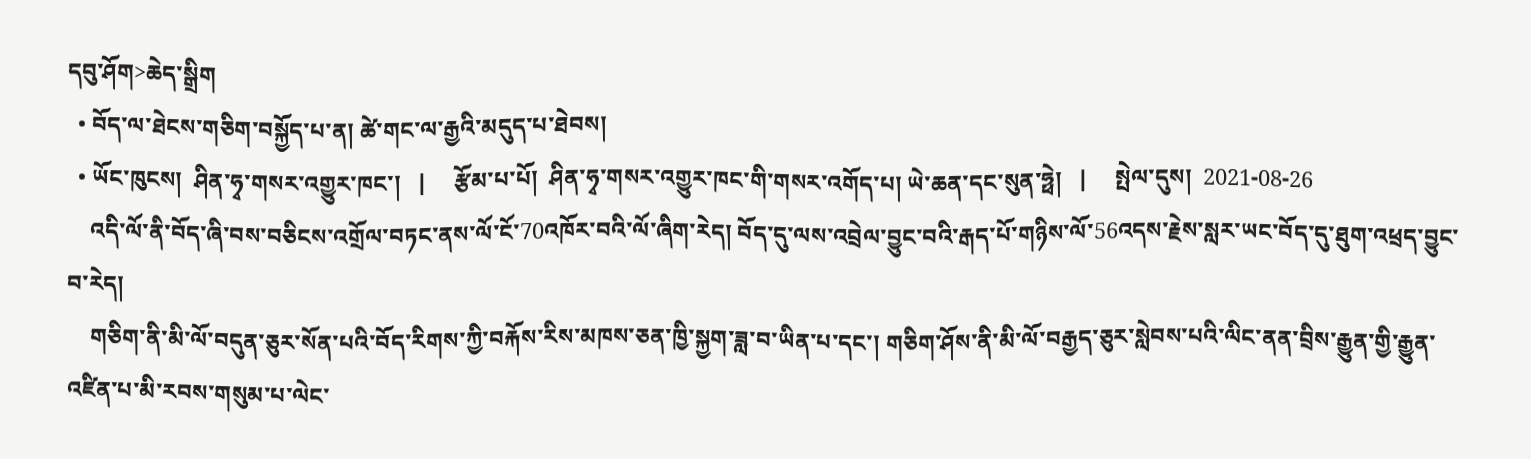དབུ་ཤོག>ཆེད་སྒྲིག
  • བོད་ལ་ཐེངས་གཅིག་བསྐྱོད་པ་ན། ཚེ་གང་ལ་རྒྱའི་མདུད་པ་ཐེབས།
  • ཡོང་ཁུངས།  ཤིན་ཧྭ་གསར་འགྱུར་ཁང་།   |     རྩོམ་པ་པོ།  ཤིན་ཧྭ་གསར་འགྱུར་ཁང་གི་གསར་འགོད་པ། ཡེ་ཆན་དང་སུན་ཧྥེ།   |     སྤེལ་དུས།  2021-08-26
    འདི་ལོ་ནི་བོད་ཞི་བས་བཅིངས་འགྲོལ་བཏང་ནས་ལོ་ངོ་70འཁོར་བའི་ལོ་ཞིག་རེད། བོད་དུ་ལས་འབྲེལ་བྱུང་བའི་རྒད་པོ་གཉིས་ལོ་56འདས་རྗེས་སླར་ཡང་བོད་དུ་ཐུག་འཕྲད་བྱུང་བ་རེད།
    གཅིག་ནི་མི་ལོ་བདུན་ཅུར་སོན་པའི་བོད་རིགས་ཀྱི་བརྐོས་རིས་མཁས་ཅན་ཁྱི་སྐྱག་ཟླ་བ་ཡིན་པ་དང་། གཅིག་ཤོས་ནི་མི་ལོ་བརྒྱད་ཅུར་སླེབས་པའི་ལིང་ནན་བྲིས་རྒྱུན་གྱི་རྒྱུན་འཛིན་པ་མི་རབས་གསུམ་པ་ལེང་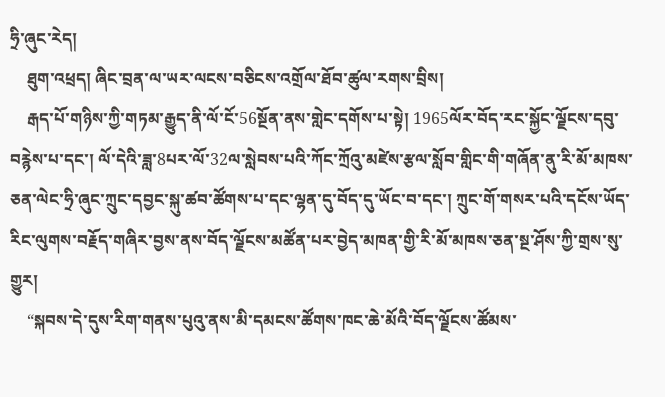ཧྲི་ཞུང་རེད།
    ཐུག་འཕྲད། ཞིང་བྲན་ལ་ཡར་ལངས་བཅིངས་འགྲོལ་ཐོབ་ཚུལ་རགས་བྲིས།
    རྒད་པོ་གཉིས་ཀྱི་གཏམ་རྒྱུད་ནི་ལོ་ངོ་56སྔོན་ནས་གླེང་དགོས་པ་སྟེ། 1965ལོར་བོད་རང་སྐྱོང་ལྗོངས་དབུ་བརྙེས་པ་དང་། ལོ་དེའི་ཟླ་8པར་ལོ་32ལ་སླེབས་པའི་ཀོང་ཀྲོའུ་མཛེས་རྩལ་སློབ་གླིང་གི་གཞོན་ནུ་རི་མོ་མཁས་ཅན་ལེང་ཧྲི་ཞུང་ཀྲུང་དབྱང་སྐུ་ཚབ་ཚོགས་པ་དང་ལྷན་དུ་བོད་དུ་ཡོང་བ་དང་། ཀྲུང་གོ་གསར་པའི་དངོས་ཡོད་རིང་ལུགས་བརྗོད་གཞིར་བྱས་ནས་བོད་ལྗོངས་མཚོན་པར་བྱེད་མཁན་གྱི་རི་མོ་མཁས་ཅན་སྔ་ཤོས་ཀྱི་གྲས་སུ་གྱུར།
    “སྐབས་དེ་དུས་རིག་གནས་པུའུ་ནས་མི་དམངས་ཚོགས་ཁང་ཆེ་མོའི་བོད་ལྗོངས་ཚོམས་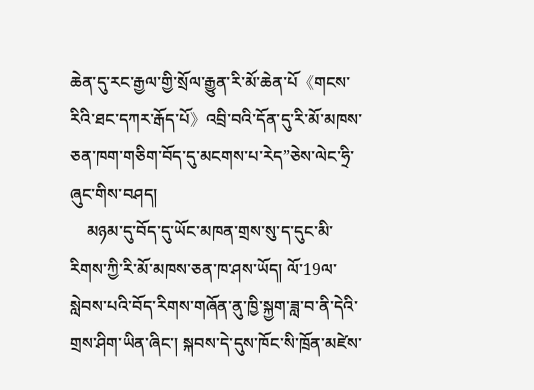ཆེན་དུ་རང་རྒྱལ་གྱི་སྲོལ་རྒྱུན་རི་མོ་ཆེན་པོ《གངས་རིའི་ཐང་དཀར་རྒོད་པོ》འབྲི་བའི་དོན་དུ་རི་མོ་མཁས་ཅན་ཁག་གཅིག་བོད་དུ་མངགས་པ་རེད”ཅེས་ལེང་ཧྲི་ཞུང་གིས་བཤད།
    མཉམ་དུ་བོད་དུ་ཡོང་མཁན་གྲས་སུ་ད་དུང་མི་རིགས་ཀྱི་རི་མོ་མཁས་ཅན་ཁ་ཤས་ཡོད། ལོ་19ལ་སླེབས་པའི་བོད་རིགས་གཞོན་ནུ་ཁྱི་སྐྱག་ཟླ་བ་ནི་དེའི་གྲས་ཤིག་ཡིན་ཞིང་། སྐབས་དེ་དུས་ཁོང་སི་ཁྲོན་མཛེས་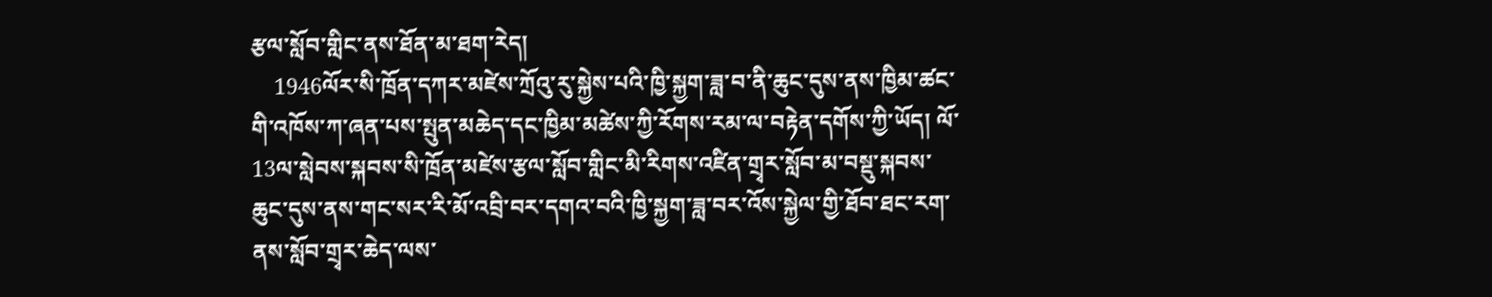རྩལ་སློབ་གླིང་ནས་ཐོན་མ་ཐག་རེད།
    1946ལོར་སི་ཁྲོན་དཀར་མཛེས་ཀྲོའུ་རུ་སྐྱེས་པའི་ཁྱི་སྐྱག་ཟླ་བ་ནི་ཆུང་དུས་ནས་ཁྱིམ་ཚང་གི་འཁོས་ཀ་ཞན་པས་སྤུན་མཆེད་དང་ཁྱིམ་མཚེས་ཀྱི་རོགས་རམ་ལ་བརྟེན་དགོས་ཀྱི་ཡོད། ལོ་13ལ་སླེབས་སྐབས་སི་ཁྲོན་མཛེས་རྩལ་སློབ་གླིང་མི་རིགས་འཛིན་གྲྭར་སློབ་མ་བསྡུ་སྐབས་ཆུང་དུས་ནས་གང་སར་རི་མོ་འབྲི་བར་དགའ་བའི་ཁྱི་སྐྱག་ཟླ་བར་འོས་སྐྱེལ་གྱི་ཐོབ་ཐང་རག་ནས་སློབ་གྲྭར་ཆེད་ལས་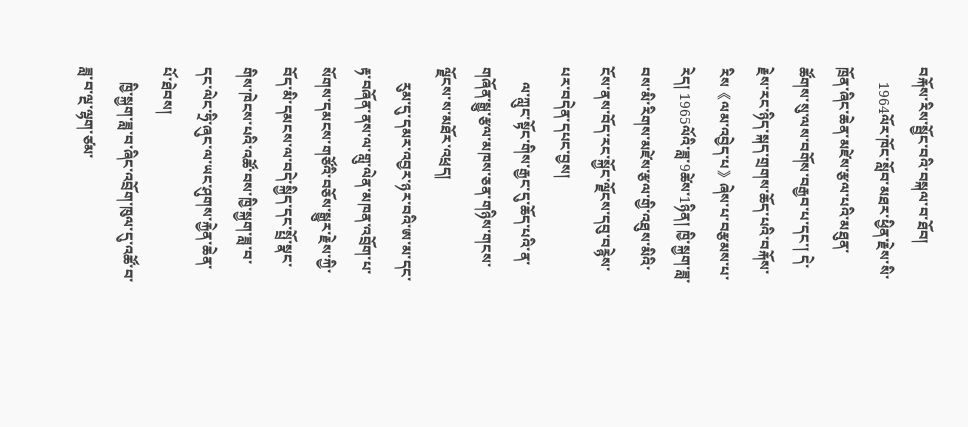བརྐོས་རིས་སྦྱོང་བའི་བསྐལ་བ་ཐོབ།
    1964ལོར་ཁོང་སློབ་མཐར་ཕྱིན་རྗེས་སི་ཁྲོན་ཞིང་ཆེན་མཛེས་རྩལ་པའི་མཐུན་ཚོགས་སུ་ལས་བགོས་བརྒྱབ་པ་དང་། དེ་རྗེས་རང་ཉིད་སྐད་གྲགས་ཆོད་པའི་བརྐོས་རིས《ལམ་འབྱེད་པ》ཞེས་པ་བརྩམས་པ་རེད། 1965ལོའི་ཟླ་9ཚེས་1ཉིན། ཁྱི་སྐྱག་ཟླ་བས་མི་རིགས་མཛེས་རྩལ་གྱི་འཐུས་མིའི་ངོས་ནས་བོད་རང་སྐྱོང་ལྗོངས་དབུ་བརྙེས་པར་བདེན་དཔང་བྱས།
    ལ་ཀླུང་སྟོང་གིས་རྒྱང་དུ་ཆོད་པའི་ན་གཞོན་སྒྱུ་རྩལ་མཁས་ཅན་གཉིས་གངས་ལྗོངས་ས་མཐོར་འཕྲད།
    རུམ་དུ་དམར་འབྱར་ཉར་བའི་ཨ་མ་དང་རྟ་བཞོན་ནས་ལ་གླུ་ལེན་མཁན་འབྲོག་པ་སོགས་དམངས་གཙོའི་བཅོས་སྒྱུར་རྗེས་ཀྱི་བོད་མི་དམངས་ལ་བདེ་སྐྱིད་དང་སྤྲོ་སྣང་གིས་ཁེངས་པའི་འཚོ་བས་ཁྱི་སྐྱག་ཟླ་བ་དང་ལེང་ཧྲི་ཞུང་ལ་ཡང་ཤུགས་རྐྱེན་ཆེན་པོ་ཐེབས།
    ཁྱི་སྐྱག་ཟླ་བ་ཞིང་འབྲོག་ཁུལ་དུ་འཚོ་བ་ཟླ་བ་ལྔ་ལྷག་ཙམ་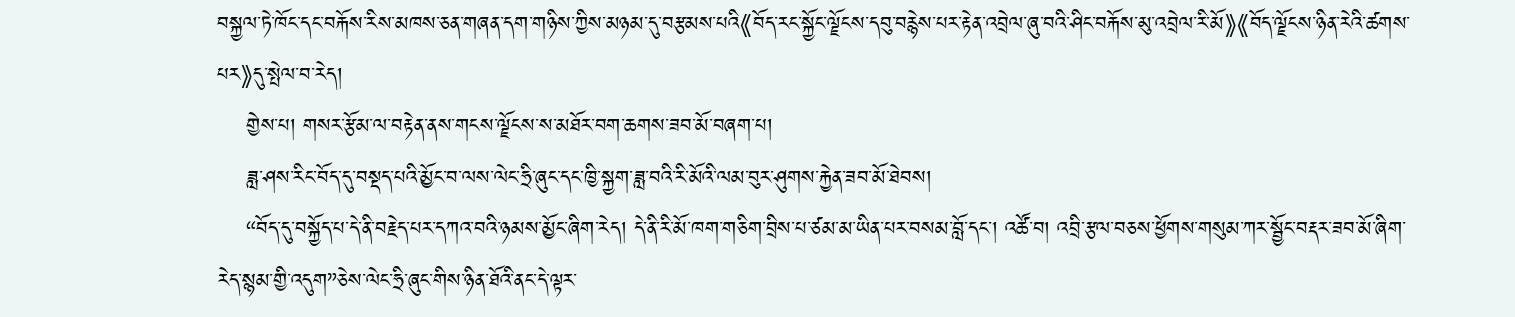བསྐྱལ་ཏེ་ཁོང་དང་བརྐོས་རིས་མཁས་ཅན་གཞན་དག་གཉིས་ཀྱིས་མཉམ་དུ་བརྩམས་པའི《བོད་རང་སྐྱོང་ལྗོངས་དབུ་བརྙེས་པར་རྟེན་འབྲེལ་ཞུ་བའི་ཤིང་བརྐོས་མུ་འབྲེལ་རི་མོ》《བོད་ལྗོངས་ཉིན་རེའི་ཚགས་པར》དུ་སྤེལ་བ་རེད།
    གྱེས་པ། གསར་རྩོམ་ལ་བརྟེན་ནས་གངས་ལྗོངས་ས་མཐོར་བག་ཆགས་ཟབ་མོ་བཞག་པ།
    ཟླ་ཤས་རིང་བོད་དུ་བསྡད་པའི་མྱོང་བ་ལས་ལེང་ཧྲི་ཞུང་དང་ཁྱི་སྐྱག་ཟླ་བའི་རི་མོའི་ལམ་བུར་ཤུགས་རྐྱེན་ཟབ་མོ་ཐེབས།
    “བོད་དུ་བསྐྱོད་པ་དེ་ནི་བརྗེད་པར་དཀའ་བའི་ཉམས་མྱོང་ཞིག་རེད། དེ་ནི་རི་མོ་ཁག་གཅིག་བྲིས་པ་ཙམ་མ་ཡིན་པར་བསམ་བློ་དང་། འཚོ་བ། འབྲི་རྩལ་བཅས་ཕྱོགས་གསུམ་ཀར་སྦྱོང་བརྡར་ཟབ་མོ་ཞིག་རེད་སྙམ་གྱི་འདུག”ཅེས་ལེང་ཧྲི་ཞུང་གིས་ཉིན་ཐོའི་ནང་དེ་ལྟར་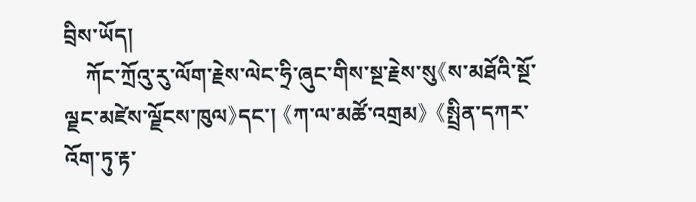བྲིས་ཡོད།
    ཀོང་ཀྲོའུ་རུ་ལོག་རྗེས་ལེང་ཧྲི་ཞུང་གིས་སྔ་རྗེས་སུ《ས་མཐོའི་སྔོ་ལྗང་མཛེས་ལྗོངས་ཁུལ》དང་། 《ཀ་ལ་མཚོ་འགྲམ》 《སྤྲིན་དཀར་འོག་ཏུ་རྟ་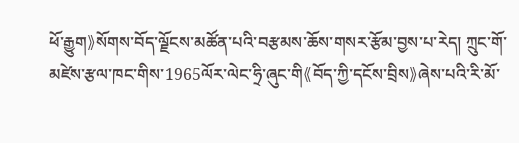ཕོ་རྒྱུག》སོགས་བོད་ལྗོངས་མཚོན་པའི་བརྩམས་ཆོས་གསར་རྩོམ་བྱས་པ་རེད། ཀྲུང་གོ་མཛེས་རྩལ་ཁང་གིས་1965ལོར་ལེང་ཧྲི་ཞུང་གི《བོད་ཀྱི་དངོས་བྲིས》ཞེས་པའི་རི་མོ་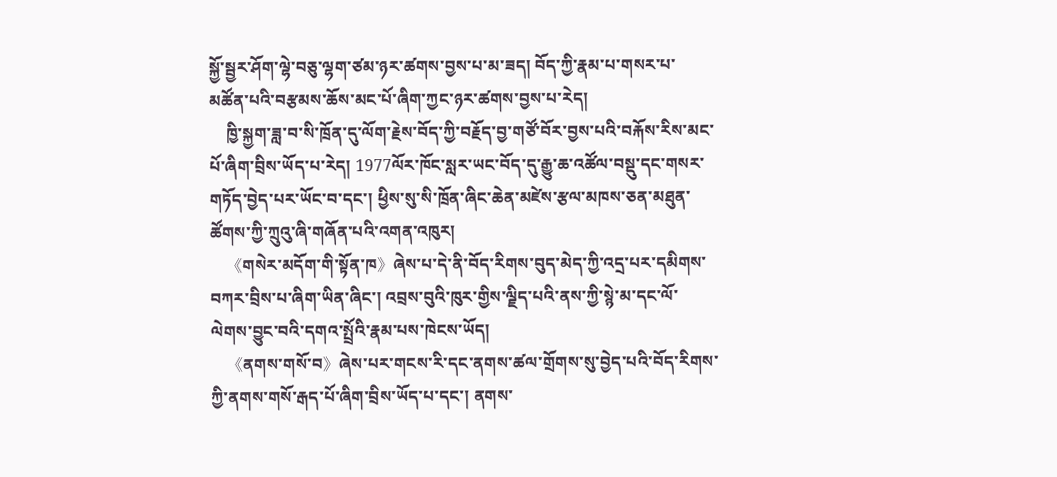སྐྱོ་སྦྱར་ཤོག་ལྷེ་བཅུ་ལྷག་ཙམ་ཉར་ཚགས་བྱས་པ་མ་ཟད། བོད་ཀྱི་རྣམ་པ་གསར་པ་མཚོན་པའི་བརྩམས་ཆོས་མང་པོ་ཞིག་ཀྱང་ཉར་ཚགས་བྱས་པ་རེད།
    ཁྱི་སྐྱག་ཟླ་བ་སི་ཁྲོན་དུ་ལོག་རྗེས་བོད་ཀྱི་བརྗོད་བྱ་གཙོ་བོར་བྱས་པའི་བརྐོས་རིས་མང་པོ་ཞིག་བྲིས་ཡོད་པ་རེད། 1977ལོར་ཁོང་སླར་ཡང་བོད་དུ་རྒྱུ་ཆ་འཚོལ་བསྡུ་དང་གསར་གཏོད་བྱེད་པར་ཡོང་བ་དང་། ཕྱིས་སུ་སི་ཁྲོན་ཞིང་ཆེན་མཛེས་རྩལ་མཁས་ཅན་མཐུན་ཚོགས་ཀྱི་ཀྲུའུ་ཞི་གཞོན་པའི་འགན་འཁུར།
    《གསེར་མདོག་གི་སྟོན་ཁ》ཞེས་པ་དེ་ནི་བོད་རིགས་བུད་མེད་ཀྱི་འདྲ་པར་དམིགས་བཀར་བྲིས་པ་ཞིག་ཡིན་ཞིང་། འབྲས་བུའི་ཁུར་གྱིས་ལྗིད་པའི་ནས་ཀྱི་སྙེ་མ་དང་ལོ་ལེགས་བྱུང་བའི་དགའ་སྤྲོའི་རྣམ་པས་ཁེངས་ཡོད།
    《ནགས་གསོ་བ》ཞེས་པར་གངས་རི་དང་ནགས་ཚལ་གྲོགས་སུ་བྱེད་པའི་བོད་རིགས་ཀྱི་ནགས་གསོ་རྒད་པོ་ཞིག་བྲིས་ཡོད་པ་དང་། ནགས་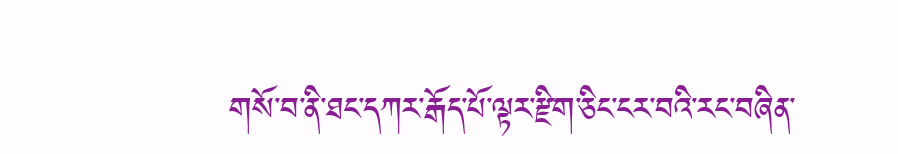གསོ་བ་ནི་ཐང་དཀར་རྒོད་པོ་ལྟར་རྫིག་ཅིང་ངར་བའི་རང་བཞིན་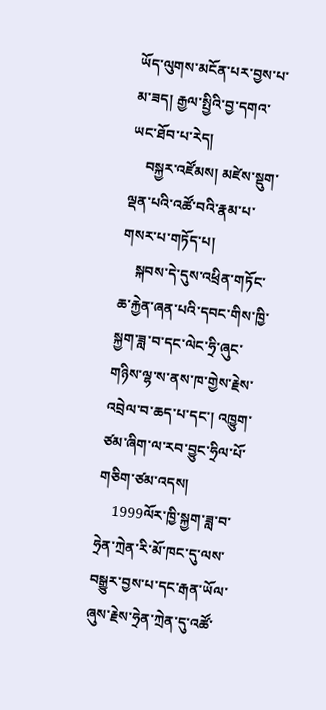ཡོད་ལུགས་མངོན་པར་བྱས་པ་མ་ཟད། རྒྱལ་སྤྱིའི་བྱ་དགའ་ཡང་ཐོབ་པ་རེད།
    བསྐྱར་འཛོམས། མཛེས་སྡུག་ལྡན་པའི་འཚོ་བའི་རྣམ་པ་གསར་པ་གཏོད་པ།
    སྐབས་དེ་དུས་འཕྲིན་གཏོང་ཆ་རྐྱེན་ཞན་པའི་དབང་གིས་ཁྱི་སྐྱག་ཟླ་བ་དང་ལེང་ཧྲི་ཞུང་གཉིས་ལྷ་ས་ནས་ཁ་གྱེས་རྗེས་འབྲེལ་བ་ཆད་པ་དང་། འཁྱུག་ཙམ་ཞིག་ལ་རབ་བྱུང་ཧྲིལ་པོ་གཅིག་ཙམ་འདས།
    1999ལོར་ཁྱི་སྐྱག་ཟླ་བ་ཧྲེན་ཀྲེན་རི་མོ་ཁང་དུ་ལས་བསྒྱུར་བྱས་པ་དང་རྒན་ཡོལ་ཞུས་རྗེས་ཧྲེན་ཀྲེན་དུ་འཚོ་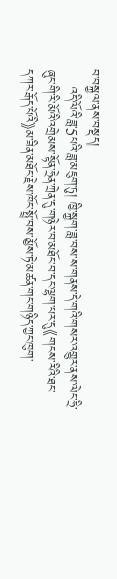བ་བསྐྱལ་ནས་བསྡད།
    འདི་ལོའི་ཟླ་5པའི་ཟླ་མཇུག་ཏུ། ཁྱི་སྐྱག་ཟླ་བས་ས་གནས་དེ་གའི་གསར་འགྱུར་ནས་ལེང་ཧྲི་ཞུང་གི་རི་མོའི་འགྲེམས་སྟོན་ཧྲེན་ཀྲེན་དུ་གཉེར་བ་མཐོང་བ་དང་ལྷག་པར་དུ《གངས་རིའི་ཐང་དཀར་རྒོད་པོའི》མ་ཟིན་མཐོང་རྗེས་ཁོང་སྤྲོ་བས་མྱོས་ཏེ་མཚན་གང་གཉིད་ཀྱང་ཁུག་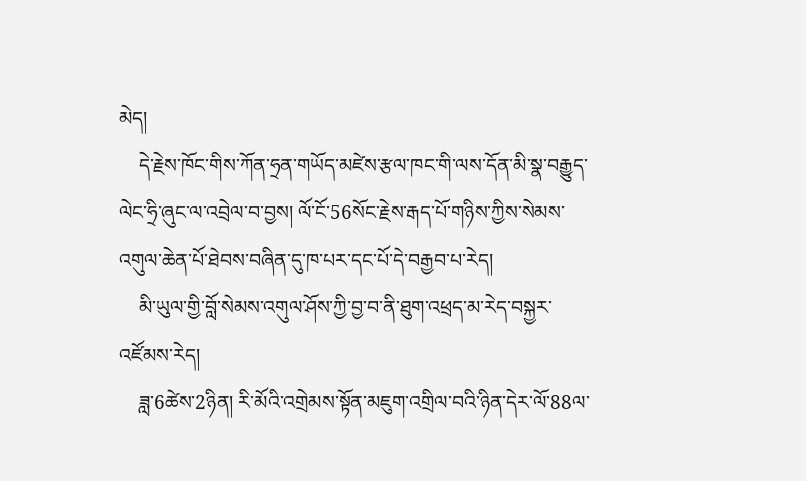མེད།
    དེ་རྗེས་ཁོང་གིས་ཀོན་ཧྲན་གཡོད་མཛེས་རྩལ་ཁང་གི་ལས་དོན་མི་སྣ་བརྒྱུད་ལེང་ཧྲི་ཞུང་ལ་འབྲེལ་བ་བྱས། ལོ་ངོ་56སོང་རྗེས་རྒད་པོ་གཉིས་ཀྱིས་སེམས་འགུལ་ཆེན་པོ་ཐེབས་བཞིན་དུ་ཁ་པར་དང་པོ་དེ་བརྒྱབ་པ་རེད།
    མི་ཡུལ་གྱི་བློ་སེམས་འགུལ་ཤོས་ཀྱི་བྱ་བ་ནི་ཐུག་འཕྲད་མ་རེད་བསྐྱར་འཛོམས་རེད།
    ཟླ་6ཚེས་2ཉིན། རི་མོའི་འགྲེམས་སྟོན་མཇུག་འགྲིལ་བའི་ཉིན་དེར་ལོ་88ལ་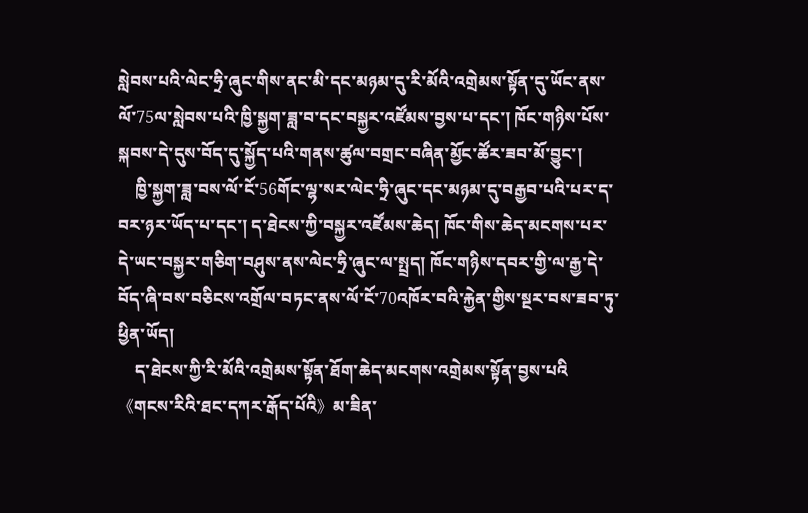སླེབས་པའི་ལེང་ཧྲི་ཞུང་གིས་ནང་མི་དང་མཉམ་དུ་རི་མོའི་འགྲེམས་སྟོན་དུ་ཡོང་ནས་ལོ་75ལ་སླེབས་པའི་ཁྱི་སྐྱག་ཟླ་བ་དང་བསྐྱར་འཛོམས་བྱས་པ་དང་། ཁོང་གཉིས་པོས་སྐབས་དེ་དུས་བོད་དུ་སྐྱོད་པའི་གནས་ཚུལ་བགྲང་བཞིན་མྱོང་ཚོར་ཟབ་མོ་བྱུང་།
    ཁྱི་སྐྱག་ཟླ་བས་ལོ་ངོ་56གོང་ལྷ་སར་ལེང་ཧྲི་ཞུང་དང་མཉམ་དུ་བརྒྱབ་པའི་པར་ད་བར་ཉར་ཡོད་པ་དང་། ད་ཐེངས་ཀྱི་བསྐྱར་འཛོམས་ཆེད། ཁོང་གིས་ཆེད་མངགས་པར་དེ་ཡང་བསྐྱར་གཅིག་བཤུས་ནས་ལེང་ཧྲི་ཞུང་ལ་སྤྲད། ཁོང་གཉིས་དབར་གྱི་ལ་རྒྱ་དེ་བོད་ཞི་བས་བཅིངས་འགྲོལ་བཏང་ནས་ལོ་ངོ་70འཁོར་བའི་རྐྱེན་གྱིས་སྔར་བས་ཟབ་ཏུ་ཕྱིན་ཡོད།
    ད་ཐེངས་ཀྱི་རི་མོའི་འགྲེམས་སྟོན་ཐོག་ཆེད་མངགས་འགྲེམས་སྟོན་བྱས་པའི《གངས་རིའི་ཐང་དཀར་རྒོད་པོའི》མ་ཟིན་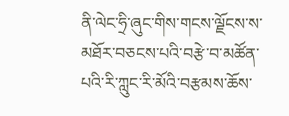ནི་ལེང་ཧྲི་ཞུང་གིས་གངས་ལྗོངས་ས་མཐོར་བཅངས་པའི་བརྩེ་བ་མཚོན་པའི་རི་ཀླུང་རི་མོའི་བརྩམས་ཆོས་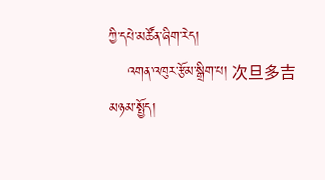ཀྱི་དཔེ་མཚོན་ཞིག་རེད།
    འགན་འཁུར་རྩོམ་སྒྲིག་པ། 次旦多吉
མཉམ་སྤྱོད།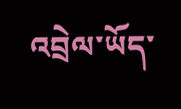འབྲེལ་ཡོད་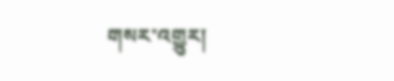གསར་འགྱུར།